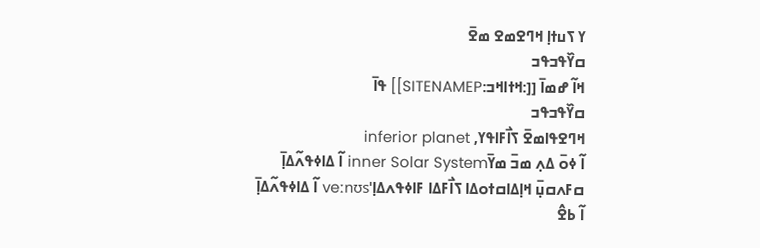ߌ ߖߎߙߊ߲ ߞߣߐߘߐ ߘߐ߫
ߛߌ߰ߟߏߟߏ
ߞߊ߬ ߝߘߊ߫ [[:ߞߙߊߞߏ:SITENAMEP]] ߟߊ߫
ߛߌ߰ߟߏߟߏ
ߞߣߐߟߊߘߐ߫ ߖߊ߯ߓߊߟߌ, inferior planet
ߊ߬ ߦߋ߫ ߡߍ߲ ߘߏ߫ ߘߌ߫inner Solar System ߊ߬ ߡߊߦߟߍ߬ߡߊ߲߫
ߛߓߍߛߎ߲߫ ߞߊ߲ߡߊߛߙߋߡߊ ߖߊ߯ߓߡߊ ߓߊߦߟߍߡߊ߲ˈveːnʊs ߊ߬ ߡߊߦߟߍ߬ߡߊ߲߫
ߊ߬ ߕߐ߮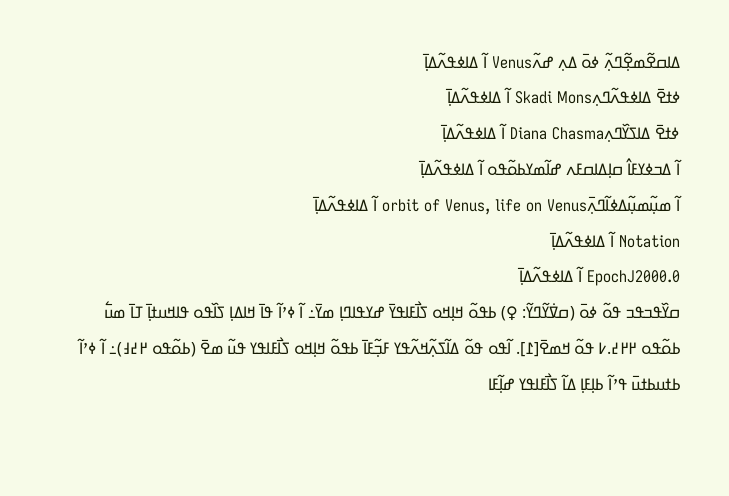ߡߊߛߐ߬ߘߐ߲߬ߣߍ߲߬ ߦߋ߫ ߡߍ߲ ߝߍ߬Venus ߊ߬ ߡߊߦߟߍ߬ߡߊ߲߫
ߦߙߐ߫ ߡߊߦߟߍ߬ߣߍ߲Skadi Mons ߊ߬ ߡߊߦߟߍ߬ߡߊ߲߫
ߦߙߐ߫ ߡߊߖߌ߰ߣߍ߲Diana Chasma ߊ߬ ߡߊߦߟߍ߬ߡߊ߲߫
ߊ߬ ߡߏߦߌߓߊ߮ ߛߊ߲ߡߊߛߓߍ ߝߊ߬ߘߌߕߋ߬ߟߋ ߊ߬ ߡߊߦߟߍ߬ߡߊ߲߫
ߊ߬ ߘߎ߲߬ߘߎ߲߬ߡߦߊ߬ߣߍ߲߫orbit of Venus, life on Venus ߊ߬ ߡߊߦߟߍ߬ߡߊ߲߫
Notation ߊ߬ ߡߊߦߟߍ߬ߡߊ߲߫
EpochJ2000.0 ߊ߬ ߡߊߦߟߍ߬ߡߊ߲߫
ߛߌ߰ߟߏߟߏ ߟߋ߬ ߦߋ߫ (ߛߜ߭ߌ߬ߣߌ߬: ♀) ߕߟߋ߬ ߞߊ߲ߞߋ ߖߊ߯ߓߊߟߌ߫ ߝߌߟߊߣߊ߲ ߘߌ߫߸ ߊ߬ ߦߴߊ߬ ߟߊ߫ ߞߊߡߊ߲ ߖߊ߰ߟߋ ߟߊߞߎߙߊ߲߫ ߠߊ߫ ߘߎ߱ ߕߋ߬ߟߋ ߂߂߄.߇ ߟߋ߬ ߞߘߐ߫[߁]. ߊ߬ߟߋ ߟߋ߬ ߡߊ߬ߖߍ߲߬ߞߍ߬ߟߌ ߓߏ߲߬ߓߊ߫ ߕߟߋ߬ ߞߊ߲ߞߋ ߖߊ߯ߓߊߟߌ ߟߎ߬ ߘߐ߫ (ߕߋ߬ߟߋ ߂߄߃)߸ ߊ߬ ߦߴߊ߬ ߕߙߎߕߙߎ߫ ߟߴߊ߬ ߕߊ߲ߓߊ߲ ߡߊ߬ ߖߊ߯ߓߊߟߌ ߝߊ߲߬ߓߊ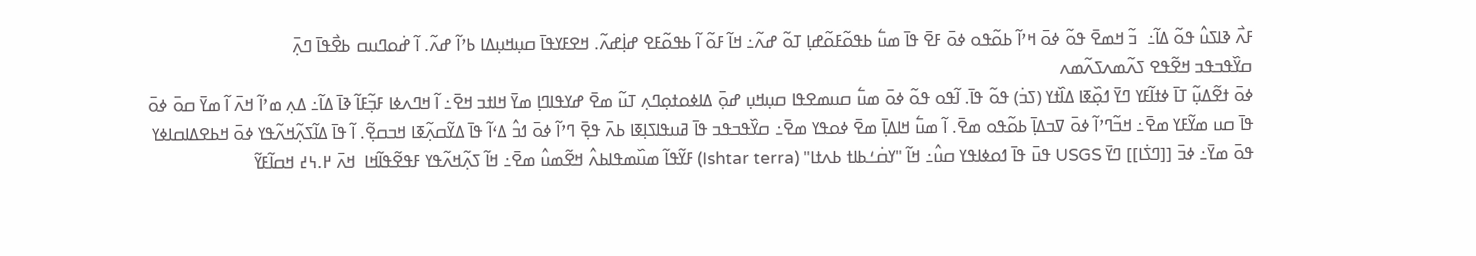ߓߍ߯ ߢߊߖߎ߮ ߟߋ߬ ߡߊ߬߸  ߏ߬ ߞߘߐ߫ ߟߋ߬ ߦߋ߫ ߞߴߊ߬ ߕߋ߬ߟߋ ߦߋ߫ ߓߐ߫ ߟߊ߫ ߘߎ߱ ߕߟߋ߬ߓߋ߬ߝߊ߲ ߠߋ߬ ߝߍ߬߸ ߞߊ߬ ߓߋ߬ ߊ߬ ߕߟߋ߬ߓߐ ߝߊ߲߭ߝߍ߬. ߞߐߓߌߟߊ߫ ߛߎ߲ߞߎ߲ߡߊ ߕߴߊ߬ ߝߍ߬. ߊ߬ ߝ߭ߋߣߎߛ ߕߐ߯ߟߊ߫ ߣߍ߲߫
ߛߌ߰ߟߏߟߏ ߞߐ߬ߟߐ ߖߍ߬ߘߍߖߍ߬ߘߍ
ߦߋ߫ ߙߐ߬ߡߎ߲߬ ߠߊ߫ ߦߙߊ߬ߓߌ ߣߌ߫ ߗߋ߲߰ߧߊ ߡߊ߰ߙߌ (ߖߏ߭) ߟߋ߬ ߟߊ߫. ߊ߬ߟߋ ߟߋ߬ ߦߋ߫ ߘߎ߱ ߛߎߘߐߟߊ ߛߎ߲ߞߎ߲ ߝߋ߲߫ ߡߊߦߋߙߋ߲ߣߍ߲ ߠߎ߬ ߘߐ߫ ߝߌߟߊߣߊ߲ ߘߌ߫ ߞߊߙߏ ߞߐ߫߸ ߊ߬ ߞߣߍߦߊ ߓߏ߲߬ߓߊ߬ ߢߊ߫ ߡߊ߬߸ ߡߍ߲ ߘߴߊ߬ ߞߍ߫ ߊ߬ ߘߌ߫ ߛߋ߫ ߦߋ߫ ߟߊ߫ ߛߎ ߘߌ߬ߓߌ ߘߐ߫߸ ߞߏ߬ߣߴߊ߬ ߦߋ߫ ߜߏߡߊ߲߫ ߕߋ߬ߟߋ ߘߐ߫. ߊ߬ ߘߎ߱ ߞߊߡߊ߲߫ ߘߐ߫ ߦߋߟߌ ߘߐ߫߸ ߛߌ߰ߟߏߟߏ ߟߊ߫ ߥߎߟߊߖߊ߲ߧߊ ߕߍ߫ ߟߐ߲߫ ߣߴߊ߬ ߦߋ߫ ߗߏ߮ ߡߵߊ߬ ߟߊ߫ ߡߌ߬ߛߍ߲߬ߧߊ ߞߏߛߐ߲߬. ߊ߬ ߟߊ߫ ߡߊ߬ߖߍ߲߬ߞߍ߬ߟߌ ߦߋ߫ ߞߕߐߡߊߛߊߦߌ ߟߋ߫ ߘߌ߫߸ ߦߏ߫ [[ߣߖ߭ߊ]] ߣߌ߫ USGS ߟߎ߫ ߟߊ߫ ߗߋߦߊߟߌ ߛߎ߮߸ ߞߊ߬ "ߌߛ߭ߑߕߊߙ ߕߍߙߊ" (Ishtar terra) ߓߌ߬ߟߊ߬ ߘߎ߰ߘߟߊߕߍ߮ ߞߐ߬ߘߎ߮ ߘߐ߫߸ ߞߊ߬ ߖߍ߲߬ߞߍ߬ߟߌ ߓߟߐ߬ߟߊ߬ߞߊ  ߞߍ߫ ߂.߆߄ ߞߛߊ߬ߓߌ߬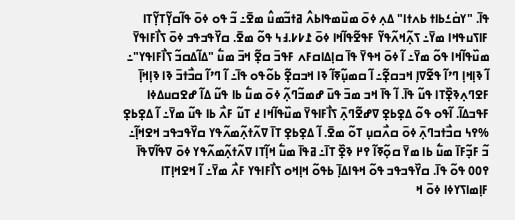ߟߊ߫. "ߌߛ߭ߑߕߊߙ ߕߍߙߊ" ߡߍ߲ ߦߋ߫ ߘߎ߰ߘߟߊߕߍ߮ ߥߙߏ߬ߘߎ߮ ߘߐ߫߸ ߏ߬ ߟߋ ߦߋ߫ ߟߊ߬ߛߌ߲߬ߠߌ߲߬ߠߊ ߓߊߖߎߟߞߊ ߘߌ߫߸ ߖߍ߲߬ߞߍ߬ߟߌ߬ ߓߟߐ߬ߟߊ߬ߞߊ ߦߋ߫ ߁߇߇.߃߆ ߟߋ߬ ߘߐ߫. ߛߌ߰ߟߏߟߏ ߦߋ߫ ߖߊ߯ߓߊߟߌ߫ ߘߎ߰ߟߊ߬ߞߊ ߟߋ߬ ߘߌ߫߸ ߊ߬ ߦߋ߫ ߞߟߌ߫ ߟߊ߫ ߛߊ߲ߡߊߛߓߍ ߓߟߏ߫ ߛߐ߲߬ ߞߏ߫ ߘߎ߱ "ߡߊ߬ߡߛߏ߬ ߖߊ߯ߓߊߟߌ"߸ ߊ߬ ߢߊ߲ߞߊ߲ ߣߴߊ߬ ߟߐ߬ߜߊ߲ ߞߏߛߐ߲߬߸ ߊ߬ ߛߘߎ߲߬ߧߊ߬ ߢߊ ߞߏߛߐ߲߬ ߕߋ߬ߟߋ ߟߊ߫߸ ߊ߬ ߣߴߊ߬ ߛߏ߯ߙߏ߫ ߢߊ ߢߊ߲ߞߊ߲߫ ߓߐߣߍ߲ߢߐ߲߰ߠߊ ߟߎ߬ ߟߊ߫. ߊ߬ ߟߊ߫ ߞߏ ߘߏ߫ ߟߎ߫ ߝߘߏ߬ߣߍ߲߬ ߦߋ߫ ߘߎ߱ ߕߊ ߟߎ߬ ߡߊ߬ ߝߐߛߎߡߦߊ ߓߟߏߡߊ߬. ߊ߬ߟߋ ߟߋ߬ ߡߐ߲ߕߐ߲ ߜߝߐ߬ߣߍ߲߫ ߖߊ߯ߓߊߟߌ߫ ߘߎ߰ߟߊ߬ߞߊ ߄ ߠߎ߬ ߓߍ߯ ߕߊ ߟߎ߬ ߘߌ߫߸ ߊ߬ ߡߐ߲ߕߐ߲ %߉߆ ߛߏ߯ߙߏߣߍ߲߫ ߦߋ߫ ߛߍ߯ߛߎ߲ ߠߋ߬ ߘߐ߫. ߊ߬ ߡߐ߲ߕߐ߲ ߠߊ߫ ߜߍ߬ߙߍ߲߬ߘߍ߬ߟߌ ߛߌ߰ߟߏߟߏ ߞߐߞߊ߲߬߸ ߏ߬ ߓߏ߲߬ߓߊ߫ ߘߎ߱ ߕߊ ߘߌ߫ ߛߋ߲߬ߧߊ߬ ߉߂ ߢߐ߲߰ ߠߊ߫߸ ߥߟߊ߫ ߘߎ߱ ߞߊ߲߬ߠߊ ߜߍ߬ߙߍ߲߬ߘߍ߬ߟߌ ߦߋ߫ ߜߟߊ߬ߜߟߊ߫ ߉߀߀ ߟߋ߬ ߟߊ߫. ߛߌ߰ߟߏߟߏ ߟߋ߬ ߞߟߊߡߊ߲߫ ߕߟߋ߬ ߞߊ߲ߞߋ ߖߊ߯ߓߊߟߌ ߓߍ߯ ߘߌ߫߸ ߊ߬ ߞߐߞߊ߲ߠߊ ߓߊ߲ߘߊߖߌߦߊ ߦߋ߫ ߞ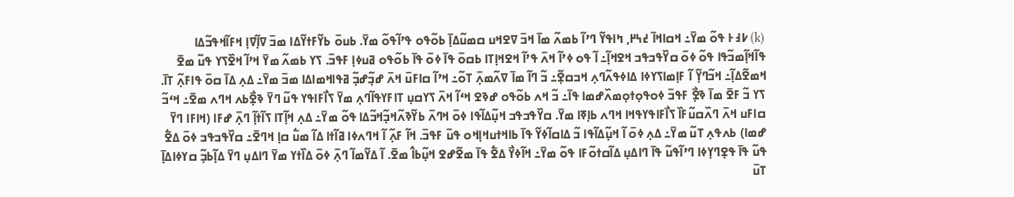(k) ߇߃߅ ߟߋ߬ ߘߌ߫߸ ߞߛߊߞߊ߫ ߄߆߂, ߤߊߟߌ߬ ߣߴߊ߬ ߕߘߍ߬ ߘߊ߫ ߞߏ߫ ߜߐߞߎ ߛߘߎ߬ߡߊ߲߫ ߕߋ߬ߟߋ ߟߴߊ߬ߟߋ߬ ߘߌ߫. ߕߎߋ߫ ߕߌ߬ߓߙߌ߬ߡߊ ߘߏ߫ ߜߊ߲߬ߜߊ߲ ߞߓߊ߬ߞߟߏ߬ߡߊ ߟߊ߬ߞߊ߲߬ߘߏ߬ߟߊ ߟߋ߬ ߦߋ߫ ߛߌ߰ߟߏߟߏ ߞߐߞߊ߲߬߸ ߊ߬ ߟߋ ߦߴߊ߬ ߞߍ߫ ߟߴߊ߬ ߞߐߞߊ߲ߠߊ ߕߛߋ߫ ߟߊ߫ ߦߋ߫ ߟߊ߫ ߕߋ߬ߟߋ ߥߎߦߊ߲ ߓߟߏ߫. ߖߌ ߕߘߍ߬ ߘߌ߫ ߞߴߊ߬ ߞߐ߰ߖߌ ߟߎ߬ ߘߐ߫ ߞߘߐ߬ߡߊ߲߬߸ ߞߏ߬ߣߌ߲߬ ߊ߬ ߓߊ߲ߘߊߖߌߦߊ ߡߊߦߟߍ߬ߣߍ߲ ߞߏߛߐ߲߬߸ ߏ߬ ߣߊ߬ ߘߊ߫ ߜߍ߬ߘߍ߲߫ ߠߋ߬߸ ߞߴߊ߬ ߛߊߓߎ߫ ߞߍ߫ ߝߏ߲߬ߝߏ߲߬ ߥߟߊߞߘߊߡߊ ߘߏ߫ ߘߌ߫߸ ߡߍ߲ ߡߊ߫ ߛߋ߫ ߟߊߓߍ߲߬ ߠߊ߫. ߖߌ ߏ߬ ߓߐ߫ ߘߊ߫ ߢߐ߲߯ ߓߟߏ߫ ߦߋߟߋ߲ߙߋ߲ߘߍ߰ߝߘߊ ߟߊ߫߸ ߏ߬ ߞߍ ߕߋ߬ߟߋ ߝߢߐ ߞߵߊ߬ ߞߍ߫ ߖߌߛߎ߲ ߠߊߓߌߟߊ߬ߣߍ߲ ߘߌ߫ ߖߊ߯ߓߊߟߌ ߟߎ߬ ߣߌ߫ ߢߐ߲߯ߕߍ ߞߣߍ ߘߐ߫߸ ߞߵߏ߬ ߛߊߓߎ ߞߍ߫ ߣߍ߰ߛߎ߬ߓߊ߰ ߖߊ߯ߓߊߟߌߟߞߊ ߞߣߍ ߕߊ߲ߧߊ ߘߌ߫. ߛߌ߰ߟߏߟߏ ߞߎ߲߬ߡߊ߬ߟߊ ߦߋ߫ ߞߣߍ߫ ߕߌ߬ߢߍ߬ߞߏ߲߬ߞߏ߬ߡߊ ߟߋ߬ ߘߌ߫߸ ߡߍ߲ ߞߊ߲߬ߠߊ ߖߊ߬ߙߊ߲߬ ߣߍ߲߫ ߝߓߊ (ߞߊߓߊ ߣߌ߫ ߝߘߊ) ߕߍߟߍ߲ ߠߎ߬ ߘߌ߫߸ ߡߍ߲ ߦߋ߫ ߊ߬ ߞߎ߲߬ߡߊ߬ߟߊ ߏ߬ ߡߊߛߊ߬ߦߌ߬ ߟߊ߫ ߕߊߞߙߎߞߊ߲ߞߋ ߟߎ߫ ߓߟߏ߫. ߞߊ߬ ߓߍ߲߬ ߊ߬ ߞߣߍߦߊ ߥߊ߬ߙߊ ߡߊ߬ ߘߎ߱ ߛߊ߲ ߞߣߐ߫߸ ߛߌ߰ߟߏߟߏ ߦߋ߫ ߡߐ߱ ߟߎ߬ ߟߊ߫ ߟߐ߲ߣߌ߲ߦߊ ߣߴߊ߬ߟߎ߬ ߟߊ߫ ߣߊߡߎ߲ ߡߊ߬ߛߙߋ߬ߓߊ ߟߋ߬ ߘߌ߫߸ ߞߊ߬ߦߌ߯ ߡߐ߱ ߟߊ߫ ߘߐ߬ߝߐ ߞߎ߲߬ߕߊ߮ ߘߐ߫. ߊ߬ ߡߌ߬ߘߊ߬ ߣߍ߲߫ ߦߋ߫ ߡߊ߰ߙߌ ߘߌ߫ ߣߊߡߎ߲ ߣߌ߫ ߡߊ߲߬ߕߏ߲߬ ߛߌߦߊߡߊ߲߫ ߠߎ߫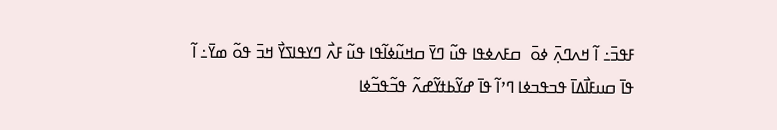ߓߟߏ߫߸ ߊ߬ ߞߍߣߍ߲߫ ߦߋ߫  ߛߓߍߦߟߊ ߟߎ߬ ߣߌ߫ ߛߞߎ߬ߦߊ߬ߟߊ ߟߎ߬ ߓߍ߯ ߣߌߟߊߖߌ߯ ߞߏ߫ ߟߋ߬ ߘߌ߫߸ ߊ߬ ߟߊ߫ ߛߎߓߊ߯ߡߊ߫ ߟߏߟߏߦߊ ߣߴߊ߬ ߟߊ߫ ߝߌ߬ߕߙߌ߬ߝߍ߬ ߟߏ߬ߟߏ߬ߦߊ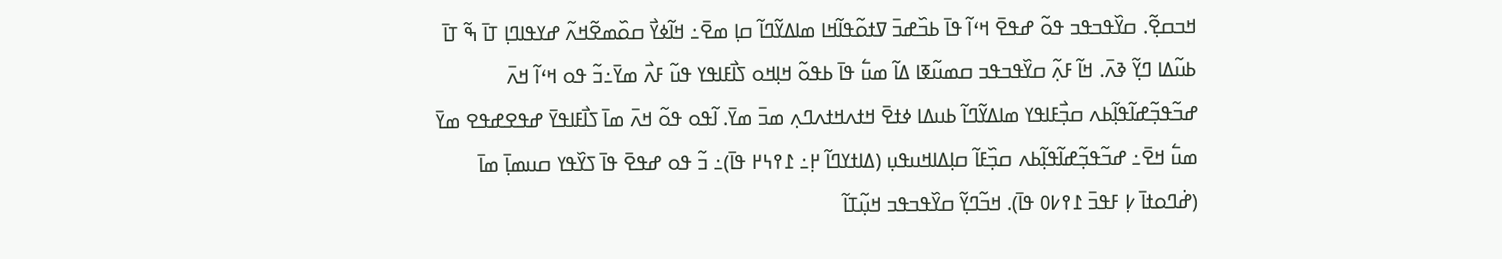ߞߏߛߐ߲߬. ߛߌ߰ߟߏߟߏ ߟߋ߬ ߝߟߐ߫ ߞߵߊ߬ ߟߊ߫ ߕߏ߰ߝߏ߫ ߜߙߋ߬ߟߊ߬ߞߊ ߘߊߡߌ߬ߣߊ߬ ߛߊ߲ ߘߐ߫߸ ߞߊ߬ߦߌ߯ ߛߋ߰ߘߐ߬ߞߍ߬ ߝߌߟߊߣߊ߲ ߠߊ߫ ߒ߬ ߠߊ߫ ߕߎ߬ߡߊ ߣߌ߲߬ ߢߍ߫. ߞߊ߬ ߓߍ߲߬ ߛߌ߰ߟߏߟߏ ߛߘߎ߬ߧߊ ߡߊ߬ ߘߎ߱ ߟߊ߫ ߕߟߋ߬ ߞߊ߲ߞߋ ߖߊ߯ߓߊߟߌ ߟߎ߬ ߓߍ߯ ߘߌ߫߸ߏ߬ ߟߋ ߞߵߊ߬ ߞߍ߫ ߝߏ߬ߟߏ߲߬ߝߊ߬ߟߊ߲߬ߕߍ ߛߏ߲߯ߓߊߟߌ ߘߊߡߌ߬ߣߊ߬ ߕߎߡߊ ߦߙߐ߫ ߞߙߍߞߙߍߣߍ߲ ߘߏ߫ ߘߌ߫. ߊ߬ߟߋ ߟߋ߬ ߞߍ߫ ߘߊ߫ ߖߊ߯ߓߊߟߌ߫ ߝߟߐߝߟߐ ߘߌ߫ ߘߎ߱ ߞߐ߫߸ ߝߏ߬ߟߏ߲߬ߝߊ߬ߟߊ߲߬ߕߍ ߛߏ߲߰ߓߊ߬ ߛߊ߲ߡߊߞߎߟߎ߲ (ߡߊߙߌߣߊ߬ ߂߲߸ ߁߉߆߂ ߟߊ߫)߸ ߏ߬ ߟߋ ߝߟߐ߫ ߟߊ߫ ߖߌ߰ߟߌ ߛߎߘߊ߲߫ ߘߊ߫ (ߝ߭ߣߋߙߊ߫ ߇߲ ߓߟߏ߫ ߁߉߇߀ ߟߊ߫). ߞߏ߬ߣߌ߲߬ ߛߌ߰ߟߏߟߏ ߞߎ߲߬ߠߊ߬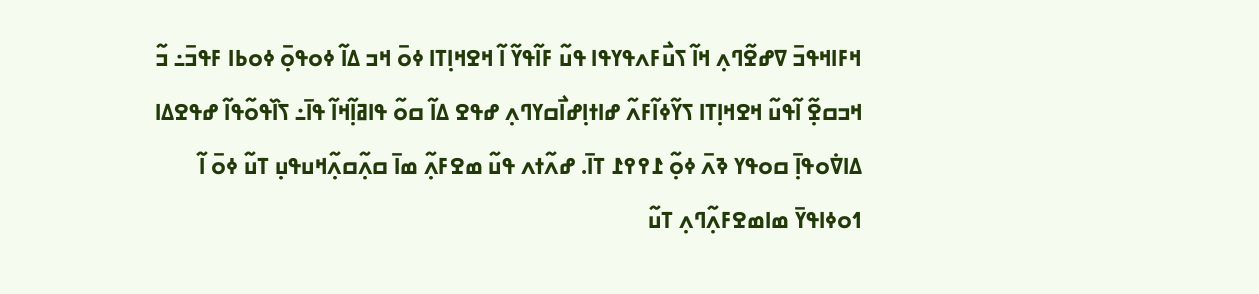ߞߓߊߞߟߏ߫ ߜߝߐ߬ߣߍ߲ ߞߊ߬ ߖߎ߯ߓߍߟߌߟߊ ߟߎ߬ ߓߊ߬ߟߌ߬ ߊ߬ ߞߐߞߊ߲ߠߊ ߦߋ߫ ߞߏ ߡߊ߬ ߦߋߟߋ߲߫ ߦߋߕߊ ߓߟߏ߫߸ ߏ߬ ߞߏߛߐ߲߬ ߊ߬ߟߎ߬ ߞߐߞߊ߲ߠߊ ߖߌ߬ߦߊ߬ߓߍ߬ ߝߊߙߊ߲ߝߊ߯ߛߌߣߍ߲ ߝߟߐ ߡߊ߬ ߛߋ߬ ߟߊߥߊ߲߬ߞߊ߬ ߟߊ߫߸ ߖߊ߰ߟߋ߬ߟߊ߬ ߝߟߐߡߊ ߡߊߜ߭ߋߟߊ߲߫ ߛߋߟߌ ߢߍ߫ ߦߋ߲߬ ߁߉߉߁ ߠߊ߫. ߝߍ߬ߙߍ ߟߎ߬ ߘߐߓߍ߲߬ ߘߊ߫ ߛߍ߲߬ߛߍ߲߬ߞߎߟߎ߲ ߠߎ߬ ߦߋ߫ ߊ߬ ߗߋߦߊߟߌ߫ ߘߊߘߐߓߍ߲߬ߣߍ߲ ߠߎ߬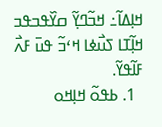ߞߊ߲ߡߊ߬߸ ߞߏ߬ߣߌ߲߬ ߛߌ߰ߟߏߟߏ ߞߊ߲߬ߠߊ ߖߎ߯ߦߊ ߞߵߏ߬ ߟߎ߫ ߓߍ߯ ߓߊ߬ߟߌ߬.
  1. ߕߟߋ߬ ߞߊ߲ߞߋ